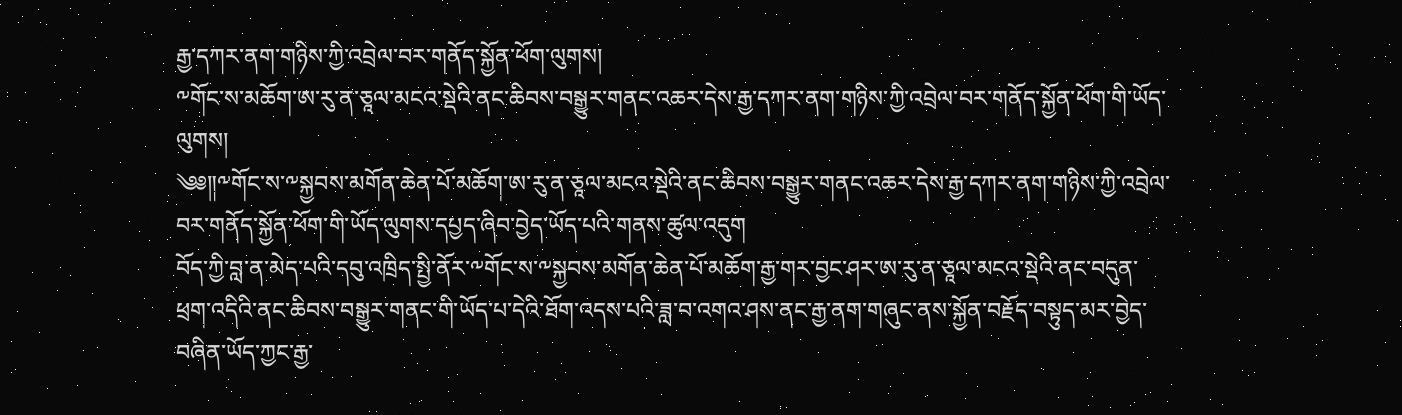རྒྱ་དཀར་ནག་གཉིས་ཀྱི་འབྲེལ་བར་གནོད་སྐྱོན་ཕོག་ལུགས།
༸གོང་ས་མཆོག་ཨ་རུ་ན་ཅཱལ་མངའ་སྡེའི་ནང་ཆིབས་བསྒྱུར་གནང་འཆར་དེས་རྒྱ་དཀར་ནག་གཉིས་ཀྱི་འབྲེལ་བར་གནོད་སྐྱོན་ཕོག་གི་ཡོད་ལུགས།
༄༅༎༸གོང་ས་༸སྐྱབས་མགོན་ཆེན་པོ་མཆོག་ཨ་རུ་ན་ཅཱལ་མངའ་སྡེའི་ནང་ཆིབས་བསྒྱུར་གནང་འཆར་དེས་རྒྱ་དཀར་ནག་གཉིས་ཀྱི་འབྲེལ་བར་གནོད་སྐྱོན་ཕོག་གི་ཡོད་ལུགས་དཔྱད་ཞིབ་བྱེད་ཡོད་པའི་གནས་ཚུལ་འདུག
བོད་ཀྱི་བླ་ན་མེད་པའི་དབུ་འཁྲིད་སྤྱི་ནོར་༸གོང་ས་༸སྐྱབས་མགོན་ཆེན་པོ་མཆོག་རྒྱ་གར་བྱང་ཤར་ཨ་རུ་ན་ཅཱལ་མངའ་སྡེའི་ནང་བདུན་ཕྲག་འདིའི་ནང་ཆིབས་བསྒྱུར་གནང་གི་ཡོད་པ་དེའི་ཐོག་འདས་པའི་ཟླ་བ་འགའ་ཤས་ནང་རྒྱ་ནག་གཞུང་ནས་སྐྱོན་བརྗོད་བསྟུད་མར་བྱེད་བཞིན་ཡོད་ཀྱང་རྒྱ་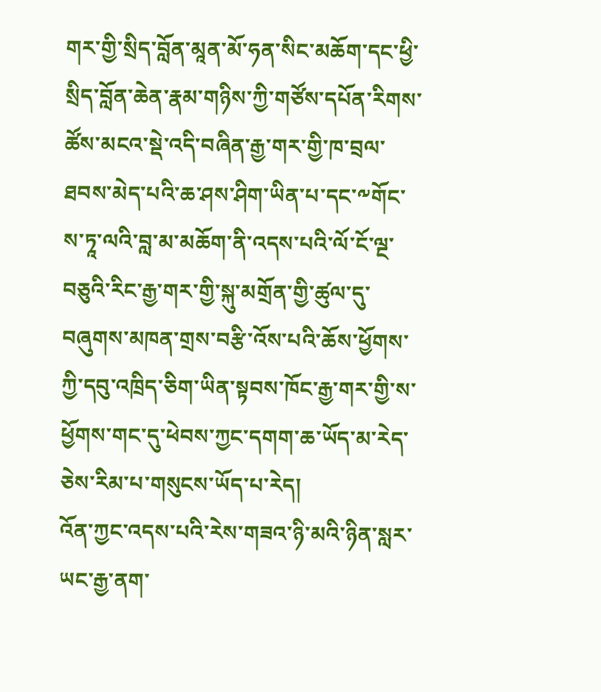གར་གྱི་སྲིད་བློན་མཱན་མོ་ཧན་སིང་མཆོག་དང་ཕྱི་སྲིད་བློན་ཆེན་རྣམ་གཉིས་ཀྱི་གཙོས་དཔོན་རིགས་ཚོས་མངའ་སྡེ་འདི་བཞིན་རྒྱ་གར་གྱི་ཁ་བྲལ་ཐབས་མེད་པའི་ཆ་ཤས་ཤིག་ཡིན་པ་དང་༸གོང་ས་ཏཱ་ལའི་བླ་མ་མཆོག་ནི་འདས་པའི་ལོ་ངོ་ལྔ་བཅུའི་རིང་རྒྱ་གར་གྱི་སྐུ་མགྲོན་གྱི་ཚུལ་དུ་བཞུགས་མཁན་གྲས་བརྩི་འོས་པའི་ཆོས་ཕྱོགས་ཀྱི་དབུ་འཁྲིད་ཅིག་ཡིན་སྟབས་ཁོང་རྒྱ་གར་གྱི་ས་ཕྱོགས་གང་དུ་ཕེབས་ཀྱང་དགག་ཆ་ཡོད་མ་རེད་ཅེས་རིམ་པ་གསུངས་ཡོད་པ་རེད།
འོན་ཀྱང་འདས་པའི་རེས་གཟའ་ཉི་མའི་ཉིན་སླར་ཡང་རྒྱ་ནག་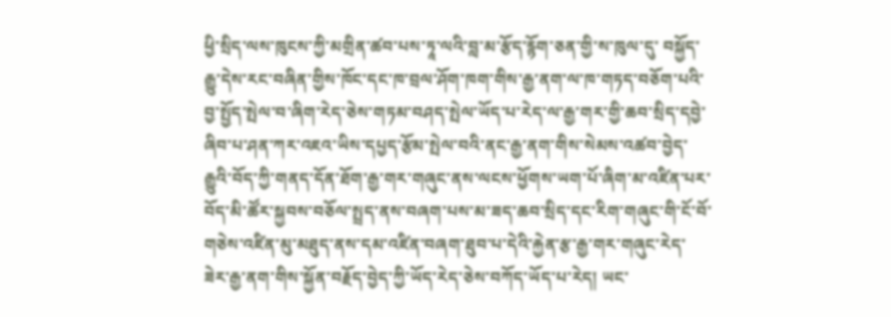ཕྱི་སྲིད་ལས་ཁུངས་ཀྱི་མགྲིན་ཚབ་པས་ཏཱ་ལའི་བླ་མ་རྩོད་རྙོག་ཅན་གྱི་ས་ཁུལ་དུ་ བསྐྱོད་རྒྱུ་དེས་རང་བཞིན་གྱིས་ཁོང་དང་ཁ་བྲལ་ཤོག་ཁག་གིས་རྒྱ་ནག་ལ་ཁ་གཏད་བཅོག་པའི་བྱ་སྤྱོད་སྤེལ་བ་ཞིག་རེད་ཅེས་གཏམ་བཤད་སྤེལ་ཡོད་པ་རེད་ལ་རྒྱ་གར་གྱི་ཆབ་སྲིད་དབྱེ་ཞིབ་པ་ཤན་ཀར་འཇའ་ཡིས་དཔྱད་རྩོམ་སྤེལ་བའི་ནང་རྒྱ་ནག་གིས་སེམས་འཚབ་བྱེད་རྒྱུའི་བོད་ཀྱི་གནད་དོན་ཐོག་རྒྱ་གར་གཞུང་ནས་ལངས་ཕྱོགས་ཡག་པོ་ཞིག་མ་འཛིན་པར་བོད་མི་ཚོར་སྐྱབས་བཅོལ་སྤྲད་ནས་བཞག་པས་མ་ཟད་ཆབ་སྲིད་དང་རིག་གཞུང་གི་ངོ་བོ་གཅེས་འཛིན་མུ་མཐུད་ནས་དམ་འཛིན་བཞག་ཐུབ་པ་དེའི་རྐྱེན་རྩ་རྒྱ་གར་གཞུང་རེད་ཟེར་རྒྱ་ནག་གིས་སྐྱོན་བརྗོད་བྱེད་ཀྱི་ཡོད་རེད་ཅེས་བཀོད་ཡོད་པ་རེད། ཡང་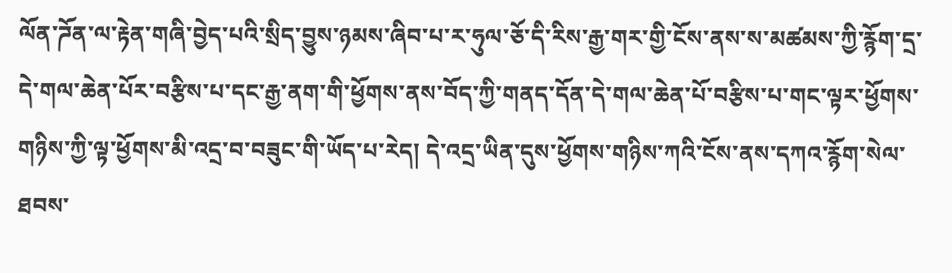ལོན་ཌོན་ལ་རྟེན་གཞི་བྱེད་པའི་སྲིད་བྱུས་ཉམས་ཞིབ་པ་ར་ཧུལ་ཅོ་དི་རིས་རྒྱ་གར་གྱི་ངོས་ནས་ས་མཚམས་ཀྱི་རྙོག་དྲ་དེ་གལ་ཆེན་པོར་བརྩིས་པ་དང་རྒྱ་ནག་གི་ཕྱོགས་ནས་བོད་ཀྱི་གནད་དོན་དེ་གལ་ཆེན་པོ་བརྩིས་པ་གང་ལྟར་ཕྱོགས་གཉིས་ཀྱི་ལྟ་ཕྱོགས་མི་འདྲ་བ་བཟུང་གི་ཡོད་པ་རེད། དེ་འདྲ་ཡིན་དུས་ཕྱོགས་གཉིས་ཀའི་ངོས་ནས་དཀའ་རྙོག་སེལ་ཐབས་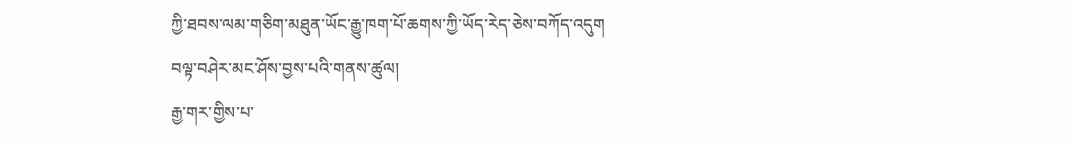ཀྱི་ཐབས་ལམ་གཅིག་མཐུན་ཡོང་རྒྱུ་ཁག་པོ་ཆགས་ཀྱི་ཡོད་རེད་ཅེས་བཀོད་འདུག
བལྟ་བཤེར་མང་ཤོས་བྱས་པའི་གནས་ཚུལ།
རྒྱ་གར་གྱིས་པ་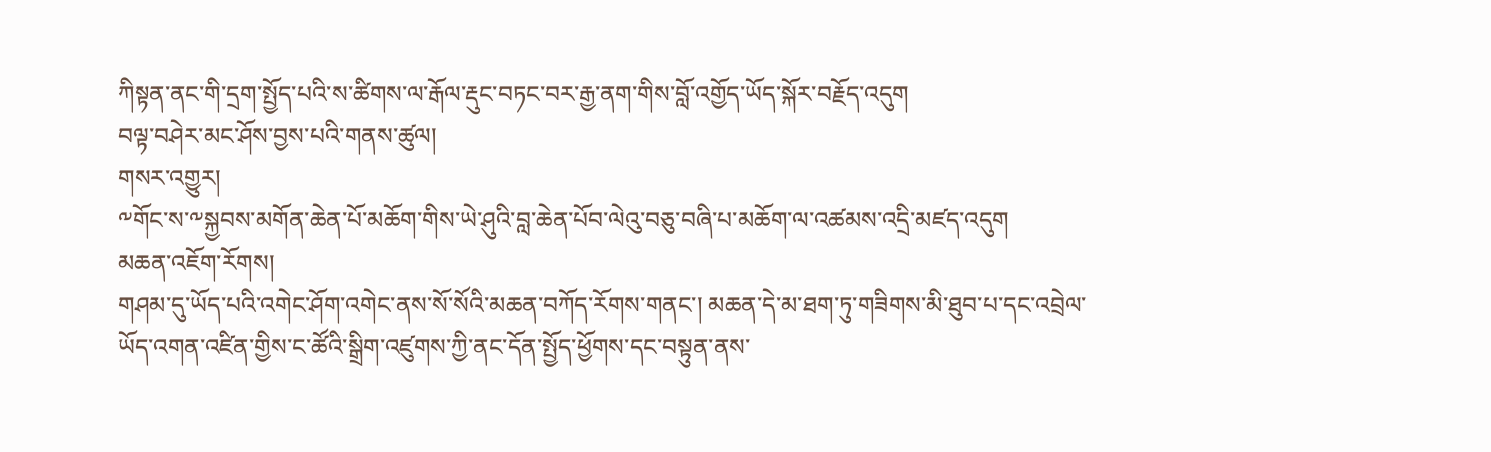ཀིསྟན་ནང་གི་དྲག་སྤྱོད་པའི་ས་ཚིགས་ལ་རྒོལ་རྡུང་བཏང་བར་རྒྱ་ནག་གིས་བློ་འགྱོད་ཡོད་སྐོར་བརྗོད་འདུག
བལྟ་བཤེར་མང་ཤོས་བྱས་པའི་གནས་ཚུལ།
གསར་འགྱུར།
༸གོང་ས་༸སྐྱབས་མགོན་ཆེན་པོ་མཆོག་གིས་ཡེ་ཤུའི་བླ་ཆེན་པོབ་ལེའུ་བཅུ་བཞི་པ་མཆོག་ལ་འཚམས་འདྲི་མཛད་འདུག
མཆན་འཇོག་རོགས།
གཤམ་དུ་ཡོད་པའི་འགེང་ཤོག་འགེང་ནས་སོ་སོའི་མཆན་བཀོད་རོགས་གནང་། མཆན་དེ་མ་ཐག་ཏུ་གཟིགས་མི་ཐུབ་པ་དང་འབྲེལ་ཡོད་འགན་འཛིན་གྱིས་ང་ཚོའི་སྒྲིག་འཛུགས་ཀྱི་ནང་དོན་སྤྱོད་ཕྱོགས་དང་བསྟུན་ནས་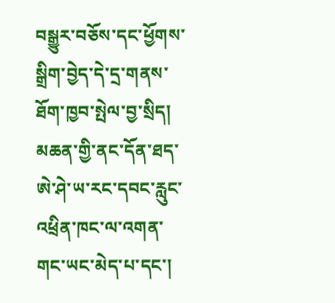བསྒྱུར་བཅོས་དང་ཕྱོགས་སྒྲིག་བྱེད་དེ་དྲ་གནས་ཐོག་ཁྱབ་སྤེལ་བྱ་སྲིད། མཆན་གྱི་ནང་དོན་ཐད་ཨེ་ཤེ་ཡ་རང་དབང་རླུང་འཕྲིན་ཁང་ལ་འགན་གང་ཡང་མེད་པ་དང་།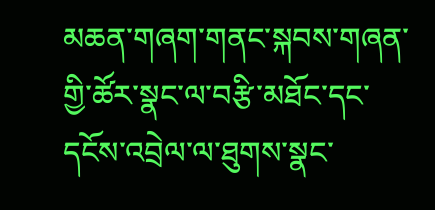མཆན་གཞག་གནང་སྐབས་གཞན་གྱི་ཚོར་སྣང་ལ་བརྩི་མཐོང་དང་དངོས་འབྲེལ་ལ་ཐུགས་སྣང་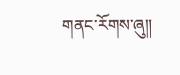གནང་རོགས་ཞུ༎